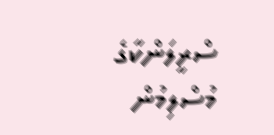ސްރީލަންކާގެ މުސްލިމުން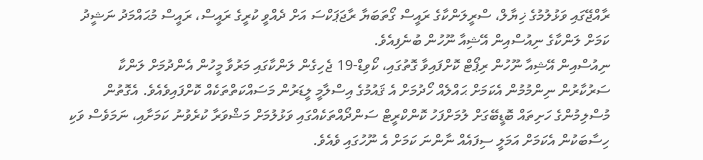ރާއްޖޭގައި ވަޅުލުމުގެ ޚިޔާލް، ސްރީލަންކާގެ ރައީސް ގޯތަބަޔާ ރާޖަޕަކްސަ އަށް ދެއްވީ ކުރީގެ ރައީސް، ރައީސް މުޙައްމަދު ނަޝީދު ކަމަށް ލަންކާގެ ނިއުސްއިން އޭޝިއާ ނޫހުން ބުނެފިއެވެ.
ނިއުސްއިން އޭޝިއާ ނޫހުން ރިޕޯޓް ކޮށްފައިވާ ގޮތުގައި، ކޯވިޑް-19 ޖެހިގެން ލަންކާގައި މަރުވާ މީހުން އެންދުމަށް ލަންކާ ސަރުކާރުން ނިންމުމުން އެކަމަށް ޙައްލެއް ހޯދުމަށް އެ ޤައުމުގެ އިސްލާމީ ލީޑަރުން މަސައްކަތްތަކެއް ކޮށްފައިވެއެވެ. އެގޮތުން މުސްލިމުންގެ ހަށިތައް ބޮޑީބޭގަށް ލުމަށްފަހު ކޮންކްރީޓް ސަންދޯއްތަކެއްގައި ވަޅުލުމަށް މަޝްވަރާ ކުރެވުނު ކަމަށާއި، ނަމަވެސް ވަކި ހިސާބަކުން އެކަމަށް އަމަލީ ސިފައެއް ނާންނަ ކަމަށް އެ ނޫހުގައި ވެއެވެ.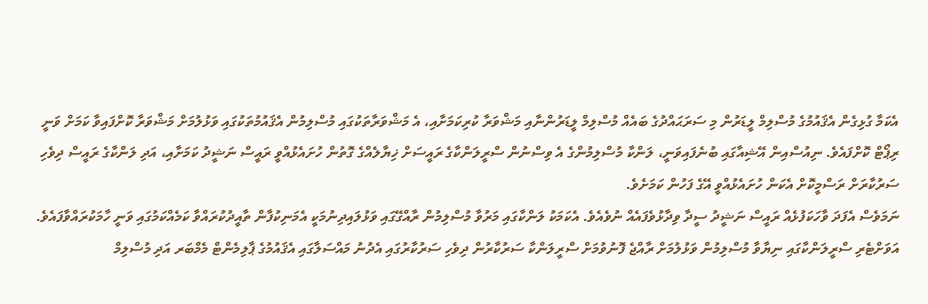އެކަމާ ގުޅިގެން އެޤައުމުގެ މުސްލިމް ލީޑަރުން މި ސަރަޙައްދުގެ ބައެއް މުސްލިމް ލީޑަރުންނާއި މަޝްވަރާ ކުރިކަމަށާއި، އެ މަޝްވަރާތަކުގައި މުސްލިމުން އެޤައުމުތަކުގައި ވަޅުލުމަށް މަޝްވަރާ ކޮށްފައިވާ ކަމަށް ވަނީ ރިޕޯޓް ކޮށްފައެވެ. ނިއުސްއިން އޭޝިއާގައި ބުނެފައިވަނީ، ލަންކާ މުސްލިމުންގެ އެ ވިސްނުން ސްރީލަންކާގެ ރައީސަށް ޚިޔާލެއްގެ ގޮތުން ހުށައެޅުއްވީ ރައީސް ނަޝީދު ކަމަށާއި، އަދި ލަންކާގެ ރައީސް ދިވެހި ސަރުކާރަށް ރަސްމީކޮށް އެކަން ހުށައެޅުއްވީ އޭގެ ފަހުން ކަމަށެވެ.
ނަމަވެސް އެފަދަ ވާހަކަފުޅެއް ރައީސް ނަޝީދު ސީދާ ވިދާޅުވެފައެއް ނުވެއެވެ. އެކަމަކު ލަންކާގައި މަރުވާ މުސްލިމުން ރާއްގޭގައި ވަޅުލައިދިނުމަކީ އެމަނިކުފާން ތާއީދުކުރައްވާ ކަމެއްކަމުގައި ވަނީ ހާމަކުރައްވާފައެވެ.
އަވަށްޓެރި ސްރީލަންކާގައި ނިޔާވާ މުސްލިމުން ވަޅުލުމަށް ރާއްޖެ ފޮނުވުމަށް ސްރީލަންކާ ސަރުކާރުން ދިވެހި ސަރުކާރުގައި އެދުނު މައްސަލާގައި އެޤައުމުގެ ޕާލިމެންޓް މެމްބަރ އަދި މުސްލިމް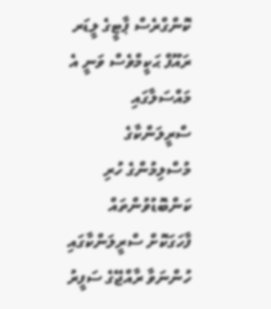ކޮންގްރެސް ޕާޓީގެ ލީޑަރ ރައޫފް ޙަކީމްވެސް ވަނީ އެ މައްސަލާގައި ސްރީލަންކާގެ މުސްލިމުންގެ ހުރި ކަންބޮޑުވުންތައް ފާހަގަކޮށް ސްރީލަންކާގައި ހުންނަވާ ރާއްޖޭގެ ސަފީރު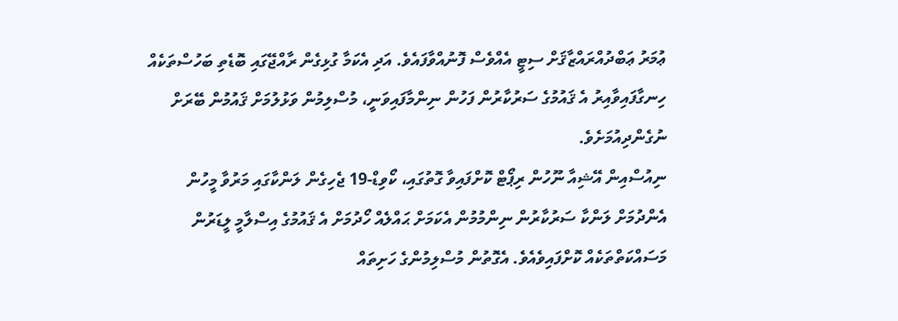ޢުމަރު ޢަބްދުއްރައްޒާޤަށް ސިޓީ އެއްވެސް ފޮނުއްވާފައެވެ. އަދި އެކަމާ ގުޅިގެން ރާއްޖޭގައި ބޮޑެތި ބަހުސްތަކެއް ހިނގާފައިވާއިރު އެ ޤައުމުގެ ސަރުކާރުން ފަހުން ނިންމާފައިވަނީ، މުސްލިމުން ވަޅުލުމަށް ޤައުމުން ބޭރަށް ނުގެންދިއުމަށެވެ.
ނިއުސްއިން އޭޝިއާ ނޫހުން ރިޕޯޓް ކޮށްފައިވާ ގޮތުގައި، ކޯވިޑް-19 ޖެހިގެން ލަންކާގައި މަރުވާ މީހުން އެންދުމަށް ލަންކާ ސަރުކާރުން ނިންމުމުން އެކަމަށް ޙައްލެއް ހޯދުމަށް އެ ޤައުމުގެ އިސްލާމީ ލީޑަރުން މަސައްކަތްތަކެއް ކޮށްފައިވެއެވެ. އެގޮތުން މުސްލިމުންގެ ހަށިތައް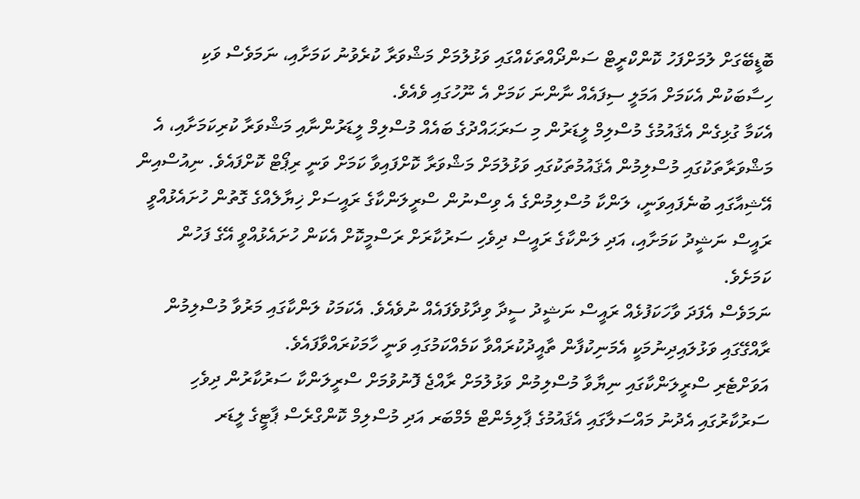ބޮޑީބޭގަށް ލުމަށްފަހު ކޮންކްރީޓް ސަންދޯއްތަކެއްގައި ވަޅުލުމަށް މަޝްވަރާ ކުރެވުނު ކަމަށާއި، ނަމަވެސް ވަކި ހިސާބަކުން އެކަމަށް އަމަލީ ސިފައެއް ނާންނަ ކަމަށް އެ ނޫހުގައި ވެއެވެ.
އެކަމާ ގުޅިގެން އެޤައުމުގެ މުސްލިމް ލީޑަރުން މި ސަރަޙައްދުގެ ބައެއް މުސްލިމް ލީޑަރުންނާއި މަޝްވަރާ ކުރިކަމަށާއި، އެ މަޝްވަރާތަކުގައި މުސްލިމުން އެޤައުމުތަކުގައި ވަޅުލުމަށް މަޝްވަރާ ކޮށްފައިވާ ކަމަށް ވަނީ ރިޕޯޓް ކޮށްފައެވެ. ނިއުސްއިން އޭޝިއާގައި ބުނެފައިވަނީ، ލަންކާ މުސްލިމުންގެ އެ ވިސްނުން ސްރީލަންކާގެ ރައީސަށް ޚިޔާލެއްގެ ގޮތުން ހުށައެޅުއްވީ ރައީސް ނަޝީދު ކަމަށާއި، އަދި ލަންކާގެ ރައީސް ދިވެހި ސަރުކާރަށް ރަސްމީކޮށް އެކަން ހުށައެޅުއްވީ އޭގެ ފަހުން ކަމަށެވެ.
ނަމަވެސް އެފަދަ ވާހަކަފުޅެއް ރައީސް ނަޝީދު ސީދާ ވިދާޅުވެފައެއް ނުވެއެވެ. އެކަމަކު ލަންކާގައި މަރުވާ މުސްލިމުން ރާއްގޭގައި ވަޅުލައިދިނުމަކީ އެމަނިކުފާން ތާއީދުކުރައްވާ ކަމެއްކަމުގައި ވަނީ ހާމަކުރައްވާފައެވެ.
އަވަށްޓެރި ސްރީލަންކާގައި ނިޔާވާ މުސްލިމުން ވަޅުލުމަށް ރާއްޖެ ފޮނުވުމަށް ސްރީލަންކާ ސަރުކާރުން ދިވެހި ސަރުކާރުގައި އެދުނު މައްސަލާގައި އެޤައުމުގެ ޕާލިމެންޓް މެމްބަރ އަދި މުސްލިމް ކޮންގްރެސް ޕާޓީގެ ލީޑަރ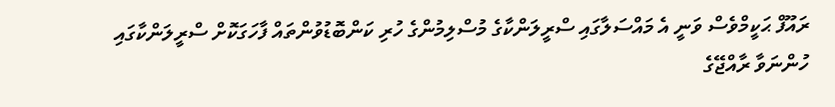ރައޫފް ޙަކީމްވެސް ވަނީ އެ މައްސަލާގައި ސްރީލަންކާގެ މުސްލިމުންގެ ހުރި ކަންބޮޑުވުންތައް ފާހަގަކޮށް ސްރީލަންކާގައި ހުންނަވާ ރާއްޖޭގެ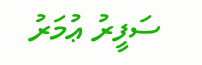ސަފީރު ޢުމަރު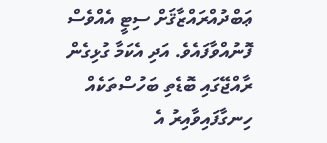ޢަބްދުއްރައްޒާޤަށް ސިޓީ އެއްވެސް ފޮނުއްވާފައެވެ. އަދި އެކަމާ ގުޅިގެން ރާއްޖޭގައި ބޮޑެތި ބަހުސްތަކެއް ހިނގާފައިވާއިރު އެ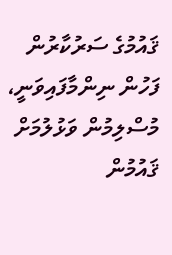ޤައުމުގެ ސަރުކާރުން ފަހުން ނިންމާފައިވަނީ، މުސްލިމުން ވަޅުލުމަށް ޤައުމުން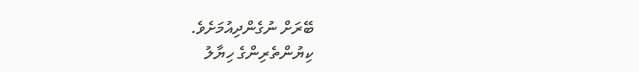ބޭރަށް ނުގެންދިއުމަށެވެ.
ކިޔުންތެރިންގެ ހިޔާލު